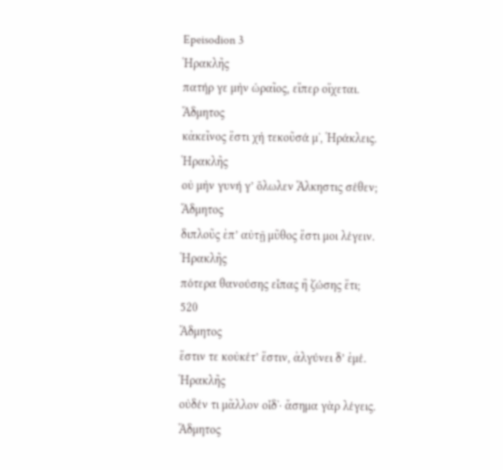Epeisodion 3
Ἡρακλῆς
πατήρ γε μὴν ὡραῖος, εἴπερ οἴχεται.
Ἄδμητος
κἀκεῖνος ἔστι χἡ τεκοῦσά μʼ, Ἡράκλεις.
Ἡρακλῆς
οὐ μὴν γυνή γ’ ὄλωλεν Ἄλκηστις σέθεν;
Ἄδμητος
διπλοῦς ἐπ’ αὐτῇ μῦθος ἔστι μοι λέγειν.
Ἡρακλῆς
πότερα θανούσης εἶπας ἢ ζώσης ἔτι;
520
Ἄδμητος
ἔστιν τε κοὐκέτ’ ἔστιν, ἀλγύνει δ’ ἐμέ.
Ἡρακλῆς
οὐδέν τι μᾶλλον οἶδʼ· ἄσημα γὰρ λέγεις.
Ἄδμητος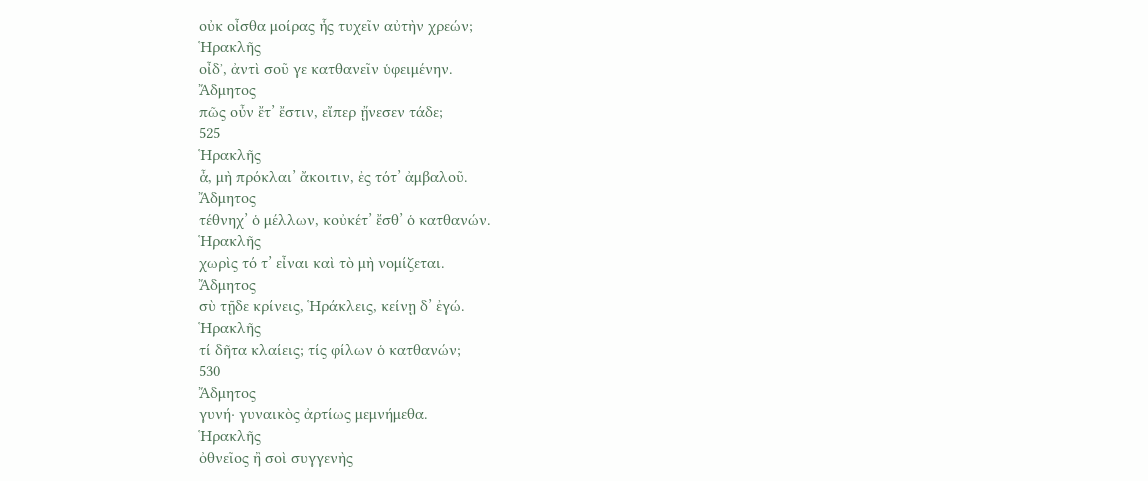οὐκ οἶσθα μοίρας ἧς τυχεῖν αὐτὴν χρεών;
Ἡρακλῆς
οἶδʼ, ἀντὶ σοῦ γε κατθανεῖν ὑφειμένην.
Ἄδμητος
πῶς οὖν ἔτ’ ἔστιν, εἴπερ ᾔνεσεν τάδε;
525
Ἡρακλῆς
ἆ, μὴ πρόκλαι’ ἄκοιτιν, ἐς τότ’ ἀμβαλοῦ.
Ἄδμητος
τέθνηχ’ ὁ μέλλων, κοὐκέτ’ ἔσθ’ ὁ κατθανών.
Ἡρακλῆς
χωρὶς τό τ’ εἶναι καὶ τὸ μὴ νομίζεται.
Ἄδμητος
σὺ τῇδε κρίνεις, Ἡράκλεις, κείνῃ δ’ ἐγώ.
Ἡρακλῆς
τί δῆτα κλαίεις; τίς φίλων ὁ κατθανών;
530
Ἄδμητος
γυνή· γυναικὸς ἀρτίως μεμνήμεθα.
Ἡρακλῆς
ὀθνεῖος ἢ σοὶ συγγενὴς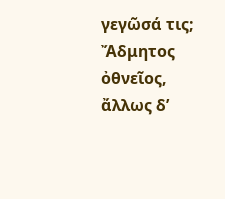γεγῶσά τις;
Ἄδμητος
ὀθνεῖος, ἄλλως δ’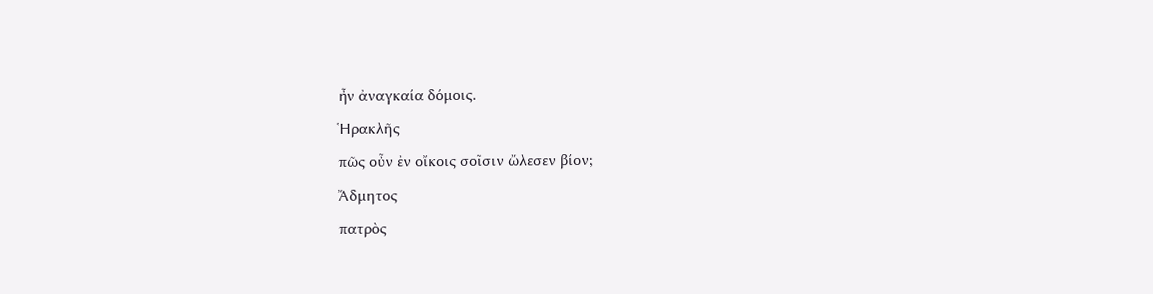ἦν ἀναγκαία δόμοις.
Ἡρακλῆς
πῶς οὖν ἐν οἴκοις σοῖσιν ὤλεσεν βίον;
Ἄδμητος
πατρὸς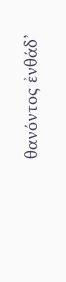θανόντος ἐνθάδ’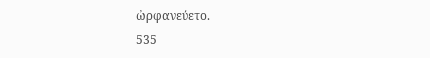ὠρφανεύετο.
535